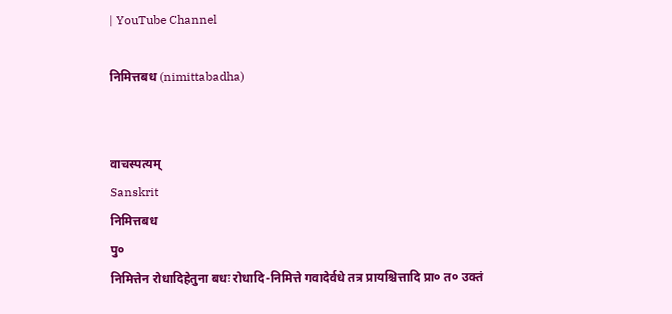| YouTube Channel

निमित्तबध (nimittabadha)


वाचस्पत्यम्
Sanskrit
निमित्तबध
पु०
निमित्तेन रोधादिहेतुना बधः रोधादि-निमित्ते गवादेर्वधे तत्र प्रायश्चित्तादि प्रा० त० उक्तं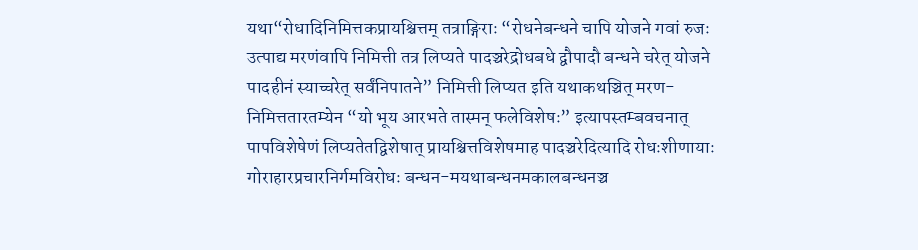यथा“रोधादिनिमित्तकप्रायश्चित्तम् तत्राङ्गिराः “रोधनेबन्धने चापि योजने गवां रुजः उत्पाद्य मरणंवापि निमित्ती तत्र लिप्यते पादञ्चरेद्रोधबधे द्वौपादौ बन्धने चरेत् योजने पादहीनं स्याच्चरेत् सर्वंनिपातने” निमित्ती लिप्यत इति यथाकथञ्चित् मरण-निमित्ततारतम्येन “यो भूय आरभते तास्मन् फलेविशेषः” इत्यापस्तम्बवचनात् पापविशेषेणं लिप्यतेतद्विशेषात् प्रायश्चित्तविशेषमाह पादञ्चरेदित्यादि रोधःशीणायाः गोराहारप्रचारनिर्गमविरोधः बन्धन-मयथाबन्धनमकालबन्धनञ्च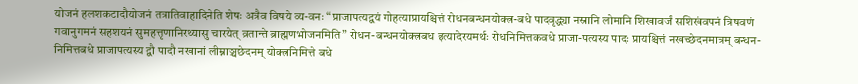योजनं हलशकटादौयोजनं तत्रातिवाहादिनेति शेषः अत्रैव विषये व्य-वनः “प्राजापत्यद्वयं गोहत्याप्रायश्चित्तं रोधनबन्धनयोक्त्र-बधे पादवृद्ध्या नस्रानि लोमानि शिखावर्जं सशिखंवपनं त्रिषवणं गवानुगमनं सहशयनं सुमहत्तृणानिरथ्यासु चारयेत् व्रतान्ते ब्राह्मणभोजनमिति” रोधन-बन्धनयोक्त्रबध इत्यादेरयमर्थः रोधनिमित्तकवधे प्राजा-पत्यस्य पादः प्रायश्चित्तं नखच्छेदनमात्रम् बन्धन-निमित्तबधे प्राजापत्यस्य द्वौ पादौ नखानां लीम्नाञ्चछेदनम् योक्त्रनिमित्ते बधे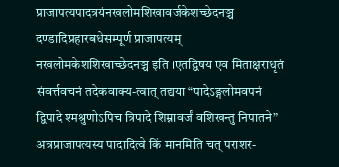प्राजापत्यपादत्रयंनखलोमशिखावर्जकेशच्छेदनञ्च दण्डादिप्रहारबधेसम्पूर्ण प्राजापत्यम् नखलोमकेशशिखाच्छेदनञ्च इति ।एतद्विषय एव मिताक्षराधृतं संवर्त्तवचनं तदेकवाक्य-त्वात् तद्यया “पादेऽङ्गलोमवपनं द्विपादे श्मश्रुणोऽपिच त्रिपादे शिम्नावर्जं वशिखन्तु निपातने” अत्रप्राजापत्यस्य पादादित्वे किं मानमिति चत् पराशर-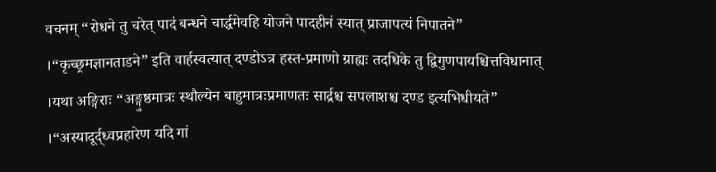वचनम् “रोधने तु चरेत् पादं बन्धने चार्द्धमेवहि योजने पादहीनं स्यात् प्राजापत्यं निपातने” ।“कृच्छ्रमज्ञानताडने” इति वार्हस्वत्यात् दण्डोऽत्र हस्त-प्रमाणो ग्राह्यः तदधिके तु द्विगुणपायश्चित्तविधानात् ।यथा अङ्गिराः “अङ्गुष्ठमात्रः स्थौल्येन बाहुमात्रःप्रमाणतः सार्द्रश्च सपलाशश्च दण्ड इत्यभिधीयते” ।“अस्यादूर्द्ध्वप्रहारेण यदि गां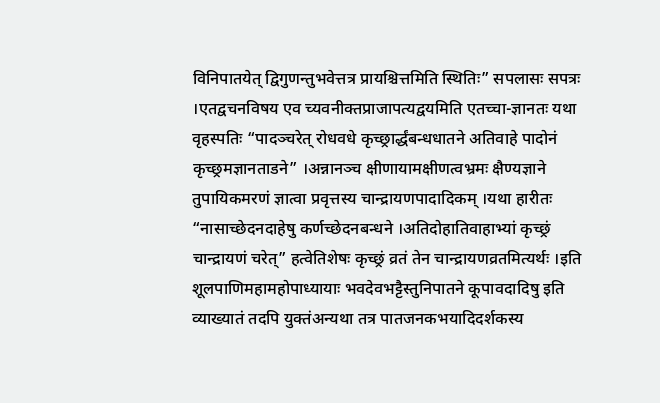विनिपातयेत् द्विगुणन्तुभवेत्तत्र प्रायश्चित्तमिति स्थितिः” सपलासः सपत्रः ।एतद्वचनविषय एव च्यवनीक्तप्राजापत्यद्वयमिति एतच्चा-ज्ञानतः यथा वृहस्पतिः “पादञ्चरेत् रोधवधे कृच्छ्रार्द्धंबन्धधातने अतिवाहे पादोनं कृच्छ्रमज्ञानताडने” ।अन्नानञ्च क्षीणायामक्षीणत्वभ्रमः क्षैण्यज्ञाने तुपायिकमरणं ज्ञात्वा प्रवृत्तस्य चान्द्रायणपादादिकम् ।यथा हारीतः “नासाच्छेदनदाहेषु कर्णच्छेदनबन्धने ।अतिदोहातिवाहाभ्यां कृच्छ्रं चान्द्रायणं चरेत्” हत्वेतिशेषः कृच्छ्रं व्रतं तेन चान्द्रायणव्रतमित्यर्थः ।इति शूलपाणिमहामहोपाध्यायाः भवदेवभट्टैस्तुनिपातने कूपावदादिषु इति व्याख्यातं तदपि युक्तंअन्यथा तत्र पातजनकभयादिदर्शकस्य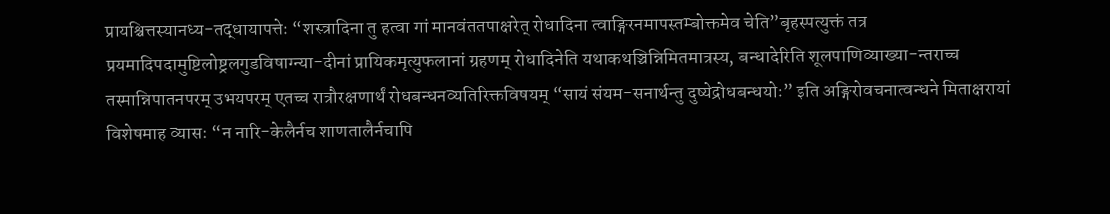प्रायश्चित्तस्यानध्य-तद्धायापत्तेः “शस्त्रादिना तु हत्वा गां मानवंततपाक्षरेत् रोधादिना त्वाङ्गिरनमापस्तम्बोक्तमेव चेति”बृहस्पत्युक्तं तत्र प्रयमादिपदामुष्टिलोष्ट्रलगुडविषाग्न्या-दीनां प्रायिकमृत्युफलानां ग्रहणम् रोधादिनेति यथाकथञ्चिन्निमितमात्रस्य, बन्धादेरिति शूलपाणिव्याख्या-न्तराच्च तस्मान्निपातनपरम् उभयपरम् एतच्च रात्रौरक्षणार्थं रोधबन्धनव्यतिरिक्तविषयम् “सायं संयम-सनार्थन्तु दुष्येद्रोधबन्धयोः” इति अङ्गिरोवचनात्वन्धने मिताक्षरायां विशेषमाह व्यासः “न नारि-केलैर्नच शाणतालैर्नचापि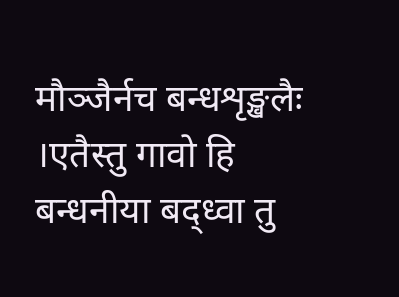मौञ्जैर्नच बन्धशृङ्खलैः ।एतैस्तु गावो हि बन्धनीया बद्ध्वा तु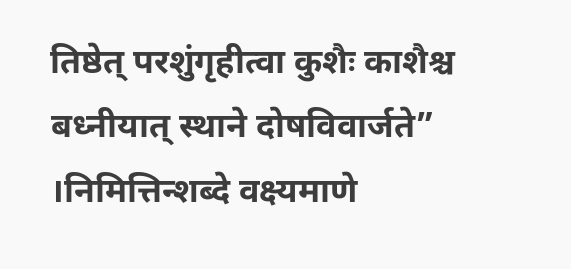तिष्ठेत् परशुंगृहीत्वा कुशैः काशैश्च बध्नीयात् स्थाने दोषविवार्जते” ।निमित्तिन्शब्दे वक्ष्यमाणे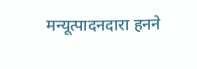मन्यूत्पादनदारा हनने